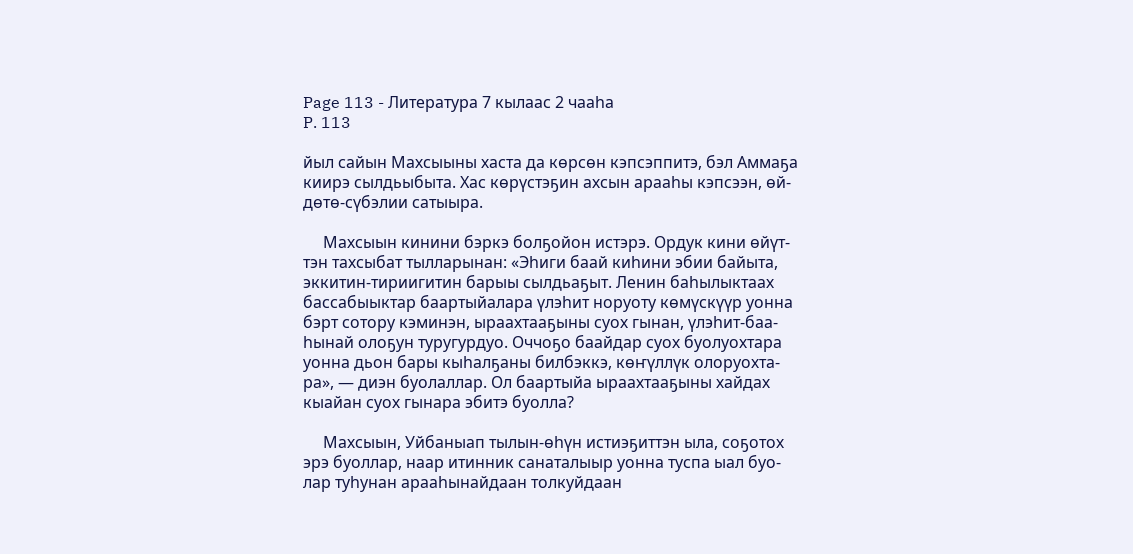Page 113 - Литература 7 кылаас 2 чааhа
P. 113

йыл сайын Махсыыны хаста да көрсөн кэпсэппитэ, бэл Аммаҕа
киирэ сылдьыбыта. Хас көрүстэҕин ахсын арааһы кэпсээн, өй-
дөтө-сүбэлии сатыыра.

     Махсыын кинини бэркэ болҕойон истэрэ. Ордук кини өйүт-
тэн тахсыбат тылларынан: «Эһиги баай киһини эбии байыта,
эккитин-тириигитин барыы сылдьаҕыт. Ленин баһылыктаах
бассабыыктар баартыйалара үлэһит норуоту көмүскүүр уонна
бэрт сотору кэминэн, ыраахтааҕыны суох гынан, үлэһит-баа-
һынай олоҕун туругурдуо. Оччоҕо баайдар суох буолуохтара
уонна дьон бары кыһалҕаны билбэккэ, көҥүллүк олоруохта-
ра», — диэн буолаллар. Ол баартыйа ыраахтааҕыны хайдах
кыайан суох гынара эбитэ буолла?

     Махсыын, Уйбаныап тылын-өһүн истиэҕиттэн ыла, соҕотох
эрэ буоллар, наар итинник санаталыыр уонна туспа ыал буо-
лар туһунан арааһынайдаан толкуйдаан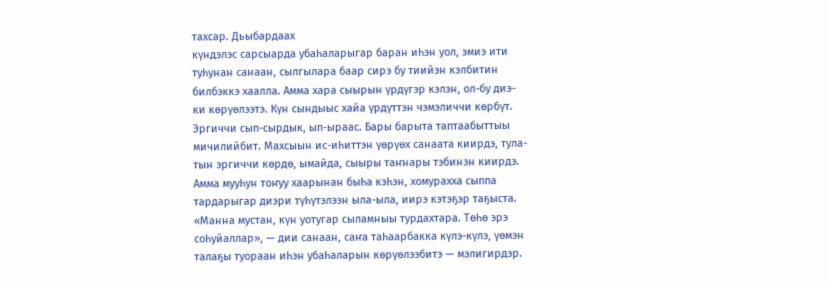тахсар. Дьыбардаах
күндэлэс сарсыарда убаһаларыгар баран иһэн уол, эмиэ ити
туһунан санаан, сылгылара баар сирэ бу тиийэн кэлбитин
билбэккэ хаалла. Амма хара сыырын үрдүгэр кэлэн, ол-бу диэ-
ки көрүөлээтэ. Күн сындыыс хайа үрдүттэн чэмэличчи көрбүт.
Эргиччи сып-сырдык, ып-ыраас. Бары барыта таптаабыттыы
мичилийбит. Махсыын ис-иһиттэн үөрүөх санаата киирдэ, тула-
тын эргиччи көрдө, ымайда, сыыры таҥнары тэбинэн киирдэ.
Амма мууһун тоҥуу хаарынан быһа кэһэн, хомурахха сыппа
тардарыгар диэри түһүтэлээн ыла-ыла, иирэ кэтэҕэр таҕыста.
«Манна мустан, күн уотугар сыламныы турдахтара. Төһө эрэ
соһуйаллар», — дии санаан, саҥа таһаарбакка күлэ-күлэ, үөмэн
талаҕы туораан иһэн убаһаларын көрүөлээбитэ — мэлигирдэр.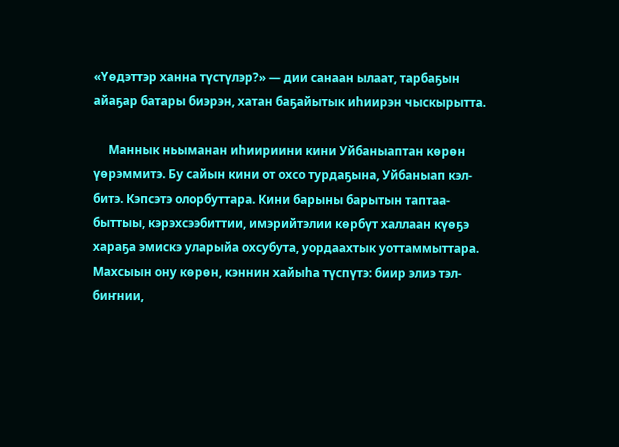«Үөдэттэр ханна түстүлэр?» — дии санаан ылаат, тарбаҕын
айаҕар батары биэрэн, хатан баҕайытык иһиирэн чыскырытта.

     Маннык ньыманан иһиириини кини Уйбаныаптан көрөн
үөрэммитэ. Бу сайын кини от охсо турдаҕына, Уйбаныап кэл-
битэ. Кэпсэтэ олорбуттара. Кини барыны барытын таптаа-
быттыы, кэрэхсээбиттии, имэрийтэлии көрбүт халлаан күөҕэ
хараҕа эмискэ уларыйа охсубута, уордаахтык уоттаммыттара.
Махсыын ону көрөн, кэннин хайыһа түспүтэ: биир элиэ тэл-
биҥнии,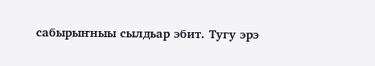сабырыҥныы сылдьар эбит. Тугу эрэ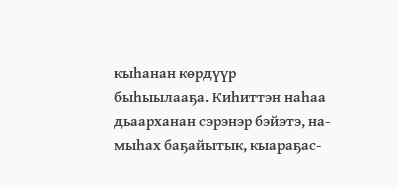кыһанан көрдүүр
быһыылааҕа. Киһиттэн наһаа дьаарханан сэрэнэр бэйэтэ, на-
мыһах баҕайытык, кыараҕас-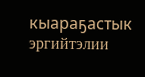кыараҕастык эргийтэлии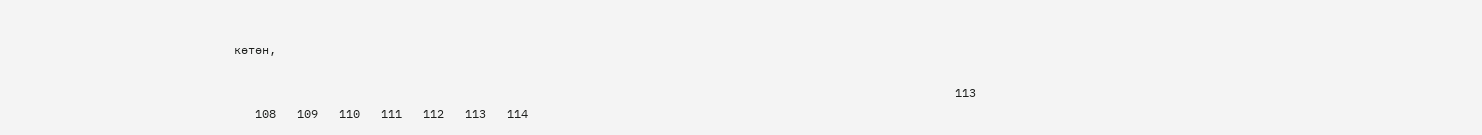көтөн,

                                                                                                       113
   108   109   110   111   112   113   114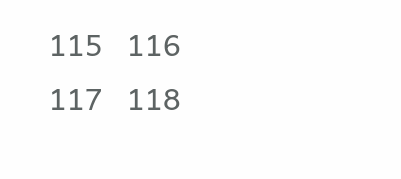115   116   117   118